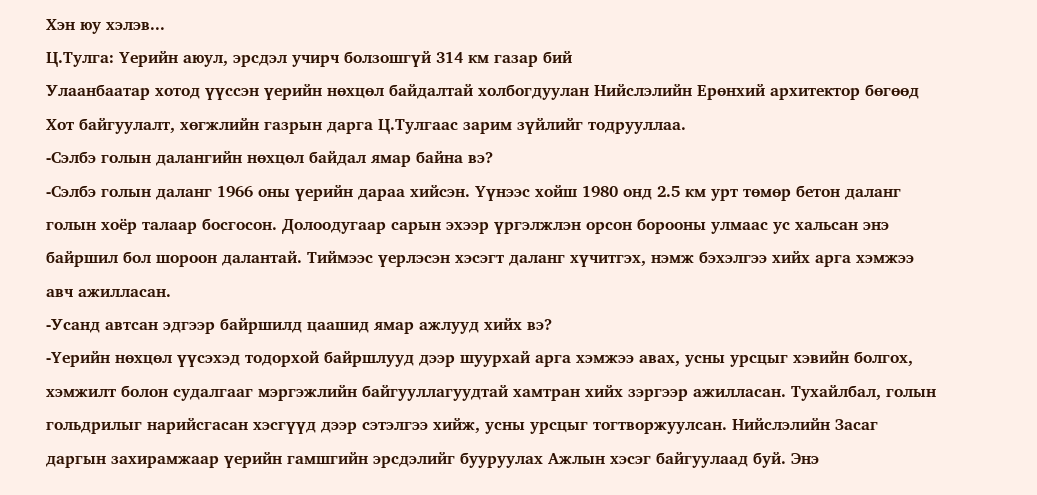Хэн юу хэлэв...
Ц.Тулга: Үерийн аюул, эрсдэл учирч болзошгүй 314 км газар бий
Улаанбаатар хотод үүссэн үерийн нөхцөл байдалтай холбогдуулан Нийслэлийн Ерөнхий архитектор бөгөөд Хот байгуулалт, хөгжлийн газрын дарга Ц.Тулгаас зарим зүйлийг тодрууллаа.
-Сэлбэ голын далангийн нөхцөл байдал ямар байна вэ?
-Сэлбэ голын даланг 1966 оны үерийн дараа хийсэн. Үүнээс хойш 1980 онд 2.5 км урт төмөр бетон даланг голын хоёр талаар босгосон. Долоодугаар сарын эхээр үргэлжлэн орсон борооны улмаас ус хальсан энэ байршил бол шороон далантай. Тиймээс үерлэсэн хэсэгт даланг хүчитгэх, нэмж бэхэлгээ хийх арга хэмжээ авч ажилласан.
-Усанд автсан эдгээр байршилд цаашид ямар ажлууд хийх вэ?
-Үерийн нөхцөл үүсэхэд тодорхой байршлууд дээр шуурхай арга хэмжээ авах, усны урсцыг хэвийн болгох, хэмжилт болон судалгааг мэргэжлийн байгууллагуудтай хамтран хийх зэргээр ажилласан. Тухайлбал, голын гольдрилыг нарийсгасан хэсгүүд дээр сэтэлгээ хийж, усны урсцыг тогтворжуулсан. Нийслэлийн Засаг даргын захирамжаар үерийн гамшгийн эрсдэлийг бууруулах Ажлын хэсэг байгуулаад буй. Энэ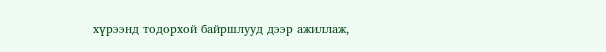хүрээнд тодорхой байршлууд дээр ажиллаж,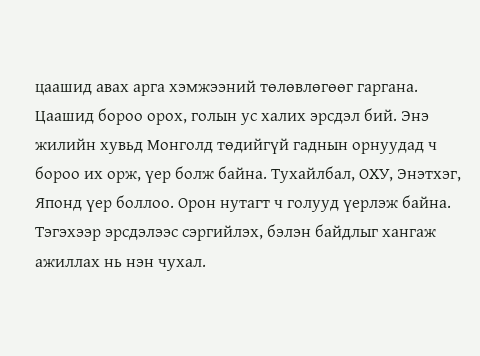цаашид авах арга хэмжээний төлөвлөгөөг гаргана.
Цаашид бороо орох, голын ус халих эрсдэл бий. Энэ жилийн хувьд Монголд төдийгүй гаднын орнуудад ч бороо их орж, үер болж байна. Тухайлбал, ОХУ, Энэтхэг, Японд үер боллоо. Орон нутагт ч голууд үерлэж байна. Тэгэхээр эрсдэлээс сэргийлэх, бэлэн байдлыг хангаж ажиллах нь нэн чухал.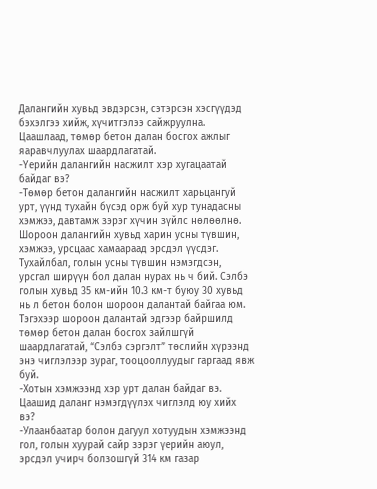Далангийн хувьд эвдэрсэн, сэтэрсэн хэсгүүдэд бэхэлгээ хийж, хүчитгэлээ сайжруулна. Цаашлаад, төмөр бетон далан босгох ажлыг яаравчлуулах шаардлагатай.
-Үерийн далангийн насжилт хэр хугацаатай байдаг вэ?
-Төмөр бетон далангийн насжилт харьцангуй урт, үүнд тухайн бүсэд орж буй хур тунадасны хэмжээ, давтамж зэрэг хүчин зүйлс нөлөөлнө. Шороон далангийн хувьд харин усны түвшин, хэмжээ, урсцаас хамаараад эрсдэл үүсдэг. Тухайлбал, голын усны түвшин нэмэгдсэн, урсгал ширүүн бол далан нурах нь ч бий. Сэлбэ голын хувьд 35 км-ийн 10.3 км-т буюу 30 хувьд нь л бетон болон шороон далантай байгаа юм. Тэгэхээр шороон далантай эдгээр байршилд төмөр бетон далан босгох зайлшгүй шаардлагатай, “Сэлбэ сэргэлт” төслийн хүрээнд энэ чиглэлээр зураг, тооцооллуудыг гаргаад явж буй.
-Хотын хэмжээнд хэр урт далан байдаг вэ. Цаашид даланг нэмэгдүүлэх чиглэлд юу хийх вэ?
-Улаанбаатар болон дагуул хотуудын хэмжээнд гол, голын хуурай сайр зэрэг үерийн аюул, эрсдэл учирч болзошгүй 314 км газар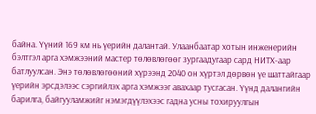байна. Үүний 169 км нь үерийн далантай. Улаанбаатар хотын инженерийн бэлтгэл арга хэмжээний мастер төлөвлөгөөг зургаадугаар сард НИТХ-аар батлуулсан. Энэ төлөвлөгөөний хүрээнд 2040 он хүртэл дөрвөн үе шаттайгаар үерийн эрсдэлээс сэргийлэх арга хэмжээг авахаар тусгасан. Үүнд далангийн барилга, байгууламжийг нэмэгдүүлэхээс гадна усны тохируулгын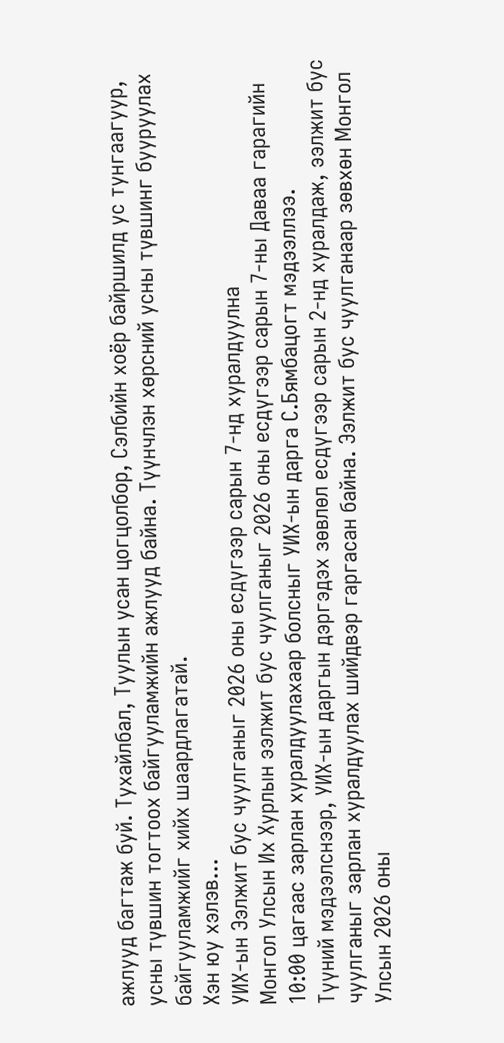ажлууд багтаж буй. Тухайлбал, Туулын усан цогцолбор, Сэлбийн хоёр байршилд ус тунгаагуур, усны түвшин тогтоох байгууламжийн ажлууд байна. Түүнчлэн хөрсний усны түвшинг бууруулах байгууламжийг хийх шаардлагатай.
Хэн юу хэлэв...
УИХ-ын Ээлжит бус чуулганыг 2026 оны есдүгээр сарын 7-нд хуралдуулна
Монгол Улсын Их Хурлын ээлжит бус чуулганыг 2026 оны есдүгээр сарын 7-ны Даваа гарагийн 10:00 цагаас зарлан хуралдуулахаар болсныг УИХ-ын дарга С.Бямбацогт мэдээллээ.
Түүний мэдээлснээр, УИХ-ын даргын дэргэдэх зөвлөл есдүгээр сарын 2-нд хуралдаж, ээлжит бус чуулганыг зарлан хуралдуулах шийдвэр гаргасан байна. Ээлжит бус чуулганаар зөвхөн Монгол Улсын 2026 оны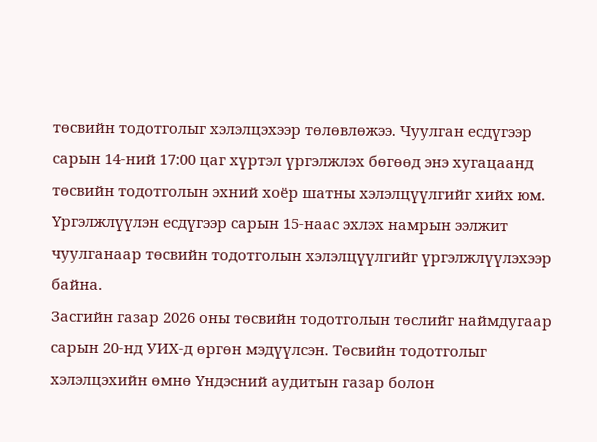төсвийн тодотголыг хэлэлцэхээр төлөвлөжээ. Чуулган есдүгээр сарын 14-ний 17:00 цаг хүртэл үргэлжлэх бөгөөд энэ хугацаанд төсвийн тодотголын эхний хоёр шатны хэлэлцүүлгийг хийх юм. Үргэлжлүүлэн есдүгээр сарын 15-наас эхлэх намрын ээлжит чуулганаар төсвийн тодотголын хэлэлцүүлгийг үргэлжлүүлэхээр байна.
Засгийн газар 2026 оны төсвийн тодотголын төслийг наймдугаар сарын 20-нд УИХ-д өргөн мэдүүлсэн. Төсвийн тодотголыг хэлэлцэхийн өмнө Үндэсний аудитын газар болон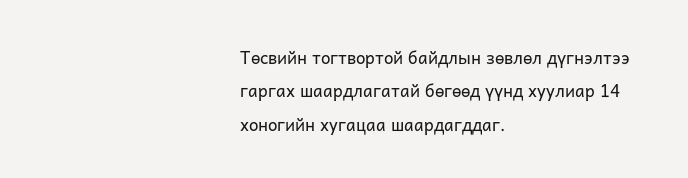Төсвийн тогтвортой байдлын зөвлөл дүгнэлтээ гаргах шаардлагатай бөгөөд үүнд хуулиар 14 хоногийн хугацаа шаардагддаг.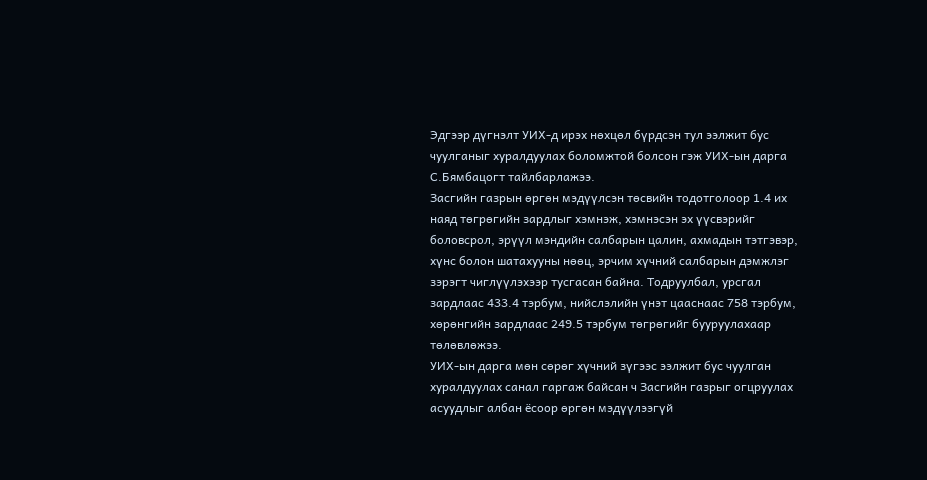Эдгээр дүгнэлт УИХ-д ирэх нөхцөл бүрдсэн тул ээлжит бус чуулганыг хуралдуулах боломжтой болсон гэж УИХ-ын дарга С.Бямбацогт тайлбарлажээ.
Засгийн газрын өргөн мэдүүлсэн төсвийн тодотголоор 1.4 их наяд төгрөгийн зардлыг хэмнэж, хэмнэсэн эх үүсвэрийг боловсрол, эрүүл мэндийн салбарын цалин, ахмадын тэтгэвэр, хүнс болон шатахууны нөөц, эрчим хүчний салбарын дэмжлэг зэрэгт чиглүүлэхээр тусгасан байна. Тодруулбал, урсгал зардлаас 433.4 тэрбум, нийслэлийн үнэт цааснаас 758 тэрбум, хөрөнгийн зардлаас 249.5 тэрбум төгрөгийг бууруулахаар төлөвлөжээ.
УИХ-ын дарга мөн сөрөг хүчний зүгээс ээлжит бус чуулган хуралдуулах санал гаргаж байсан ч Засгийн газрыг огцруулах асуудлыг албан ёсоор өргөн мэдүүлээгүй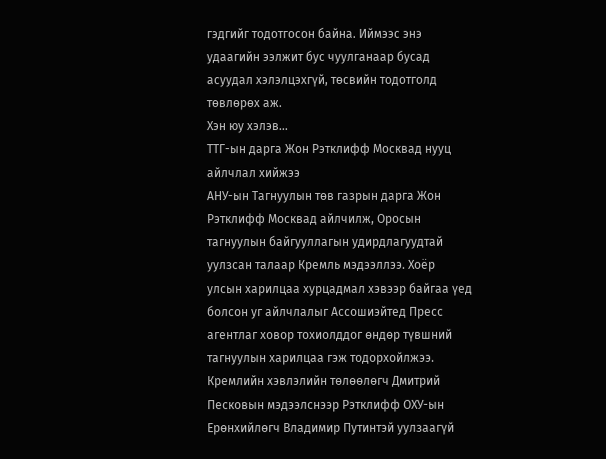гэдгийг тодотгосон байна. Иймээс энэ удаагийн ээлжит бус чуулганаар бусад асуудал хэлэлцэхгүй, төсвийн тодотголд төвлөрөх аж.
Хэн юу хэлэв...
ТТГ-ын дарга Жон Рэтклифф Москвад нууц айлчлал хийжээ
АНУ-ын Тагнуулын төв газрын дарга Жон Рэтклифф Москвад айлчилж, Оросын тагнуулын байгууллагын удирдлагуудтай уулзсан талаар Кремль мэдээллээ. Хоёр улсын харилцаа хурцадмал хэвээр байгаа үед болсон уг айлчлалыг Ассошиэйтед Пресс агентлаг ховор тохиолддог өндөр түвшний тагнуулын харилцаа гэж тодорхойлжээ.
Кремлийн хэвлэлийн төлөөлөгч Дмитрий Песковын мэдээлснээр Рэтклифф ОХУ-ын Ерөнхийлөгч Владимир Путинтэй уулзаагүй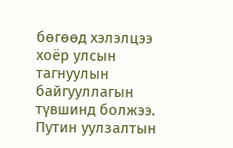бөгөөд хэлэлцээ хоёр улсын тагнуулын байгууллагын түвшинд болжээ. Путин уулзалтын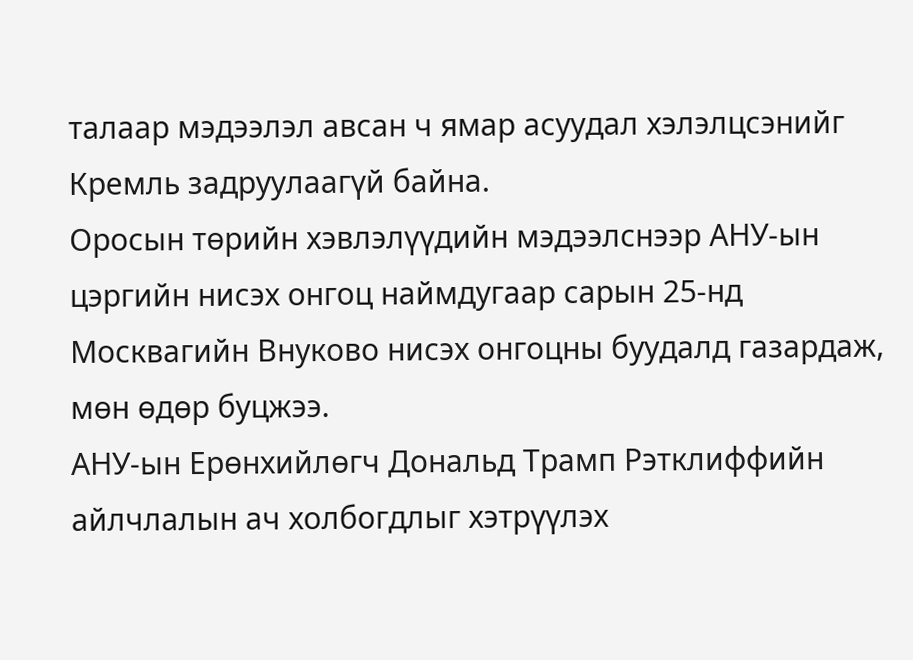талаар мэдээлэл авсан ч ямар асуудал хэлэлцсэнийг Кремль задруулаагүй байна.
Оросын төрийн хэвлэлүүдийн мэдээлснээр АНУ-ын цэргийн нисэх онгоц наймдугаар сарын 25-нд Москвагийн Внуково нисэх онгоцны буудалд газардаж, мөн өдөр буцжээ.
АНУ-ын Ерөнхийлөгч Дональд Трамп Рэтклиффийн айлчлалын ач холбогдлыг хэтрүүлэх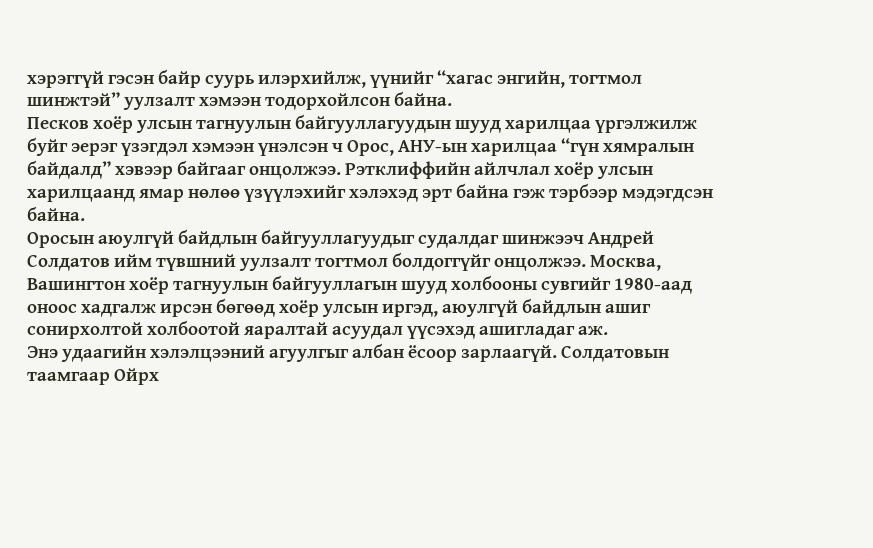хэрэггүй гэсэн байр суурь илэрхийлж, үүнийг “хагас энгийн, тогтмол шинжтэй” уулзалт хэмээн тодорхойлсон байна.
Песков хоёр улсын тагнуулын байгууллагуудын шууд харилцаа үргэлжилж буйг эерэг үзэгдэл хэмээн үнэлсэн ч Орос, АНУ-ын харилцаа “гүн хямралын байдалд” хэвээр байгааг онцолжээ. Рэтклиффийн айлчлал хоёр улсын харилцаанд ямар нөлөө үзүүлэхийг хэлэхэд эрт байна гэж тэрбээр мэдэгдсэн байна.
Оросын аюулгүй байдлын байгууллагуудыг судалдаг шинжээч Андрей Солдатов ийм түвшний уулзалт тогтмол болдоггүйг онцолжээ. Москва, Вашингтон хоёр тагнуулын байгууллагын шууд холбооны сувгийг 1980-аад оноос хадгалж ирсэн бөгөөд хоёр улсын иргэд, аюулгүй байдлын ашиг сонирхолтой холбоотой яаралтай асуудал үүсэхэд ашигладаг аж.
Энэ удаагийн хэлэлцээний агуулгыг албан ёсоор зарлаагүй. Солдатовын таамгаар Ойрх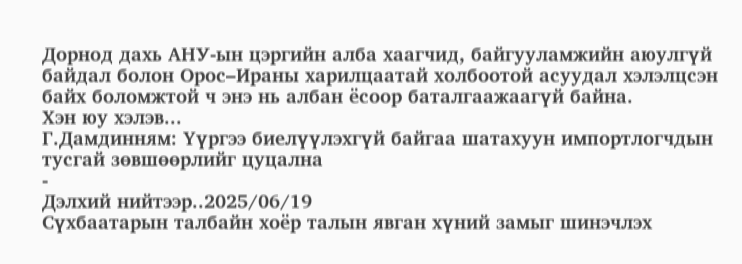Дорнод дахь АНУ-ын цэргийн алба хаагчид, байгууламжийн аюулгүй байдал болон Орос–Ираны харилцаатай холбоотой асуудал хэлэлцсэн байх боломжтой ч энэ нь албан ёсоор баталгаажаагүй байна.
Хэн юу хэлэв...
Г.Дамдинням: Үүргээ биелүүлэхгүй байгаа шатахуун импортлогчдын тусгай зөвшөөрлийг цуцална
-
Дэлхий нийтээр..2025/06/19
Сүхбаатарын талбайн хоёр талын явган хүний замыг шинэчлэх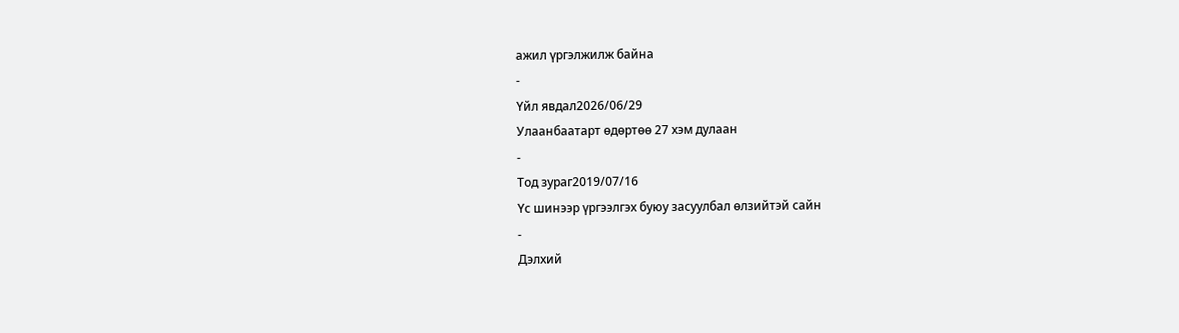ажил үргэлжилж байна
-
Үйл явдал2026/06/29
Улаанбаатарт өдөртөө 27 хэм дулаан
-
Тод зураг2019/07/16
Үс шинээр үргээлгэх буюу засуулбал өлзийтэй сайн
-
Дэлхий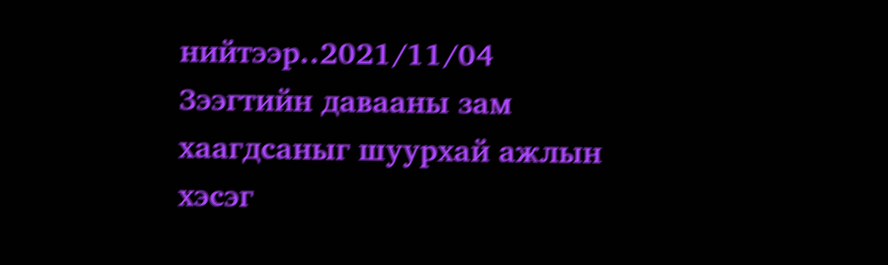нийтээр..2021/11/04
Зээгтийн давааны зам хаагдсаныг шуурхай ажлын хэсэг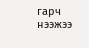гарч нээжээ